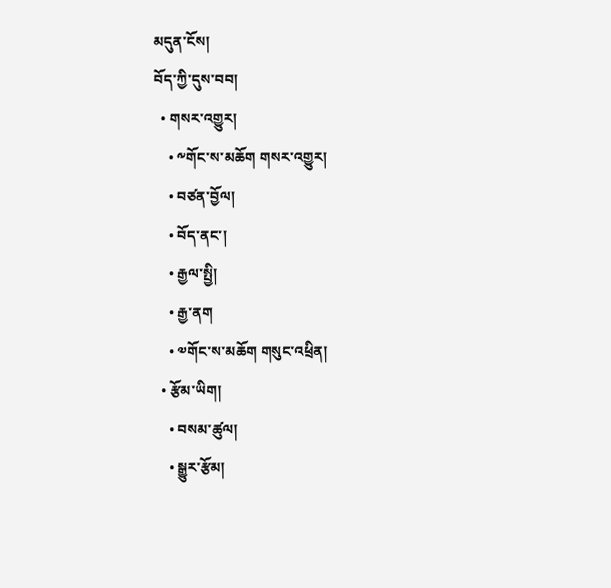མདུན་ངོས།
བོད་ཀྱི་དུས་བབ།
  • གསར་འགྱུར།
    • ༸གོང་ས་མཆོག གསར་འགྱུར།
    • བཙན་བྱོལ།
    • བོད་ནང་།
    • རྒྱལ་སྤྱི།
    • རྒྱ་ནག
    • ༧གོང་ས་མཆོག གསུང་འཕྲིན།
  • རྩོམ་ཡིག།
    • བསམ་ཚུལ།
    • སྒྱུར་རྩོམ།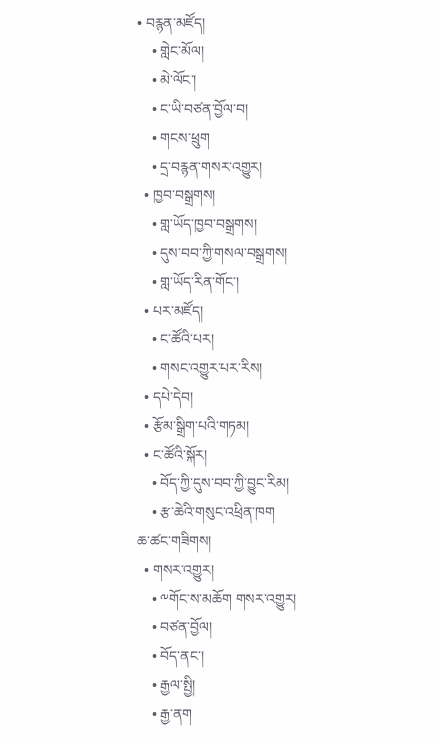• བརྙན་མཛོད།
    • གླེང་མོལ།
    • མེ་ལོང་།
    • ང་ཡི་བཙན་བྱོལ་བ།
    • གངས་ཕྲུག
    • དྲ་བརྙན་གསར་འགྱུར།
  • ཁྱབ་བསྒྲགས།
    • གླ་ཡོད་ཁྱབ་བསྒྲགས།
    • དུས་བབ་ཀྱི་གསལ་བསྒྲགས།
    • གླ་ཡོད་རིན་གོང་།
  • པར་མཛོད།
    • ང་ཚོའི་པར།
    • གསང་འགྱུར་པར་རིས།
  • དཔེ་དེབ།
  • རྩོམ་སྒྲིག་པའི་གཏམ།
  • ང་ཚོའི་སྐོར།
    • བོད་ཀྱི་དུས་བབ་ཀྱི་བྱུང་རིམ།
    • རྩ་ཆེའི་གསུང་འཕྲིན་ཁག
ཆ་ཚང་གཟིགས།
  • གསར་འགྱུར།
    • ༸གོང་ས་མཆོག གསར་འགྱུར།
    • བཙན་བྱོལ།
    • བོད་ནང་།
    • རྒྱལ་སྤྱི།
    • རྒྱ་ནག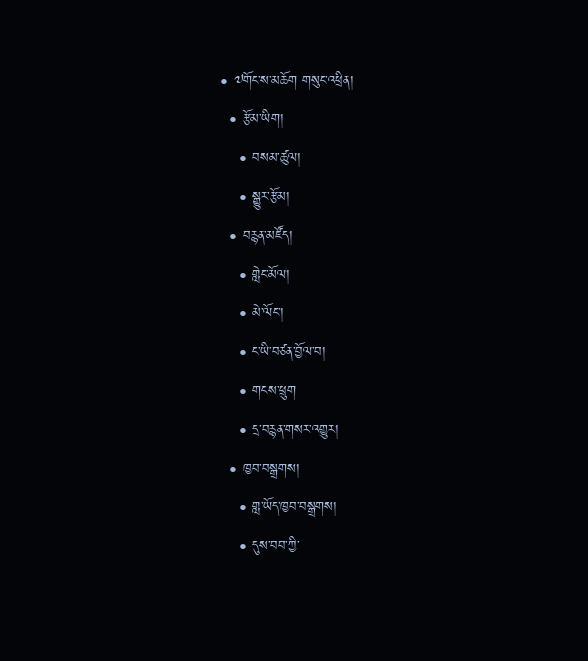• ༧གོང་ས་མཆོག གསུང་འཕྲིན།
  • རྩོམ་ཡིག།
    • བསམ་ཚུལ།
    • སྒྱུར་རྩོམ།
  • བརྙན་མཛོད།
    • གླེང་མོལ།
    • མེ་ལོང་།
    • ང་ཡི་བཙན་བྱོལ་བ།
    • གངས་ཕྲུག
    • དྲ་བརྙན་གསར་འགྱུར།
  • ཁྱབ་བསྒྲགས།
    • གླ་ཡོད་ཁྱབ་བསྒྲགས།
    • དུས་བབ་ཀྱི་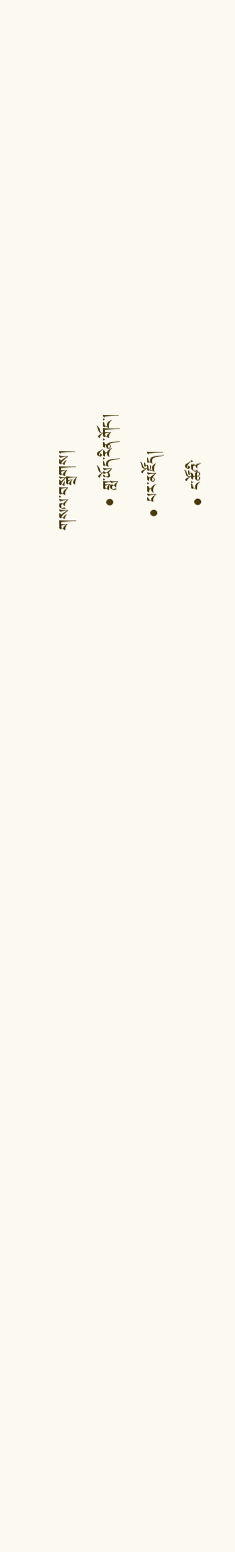གསལ་བསྒྲགས།
    • གླ་ཡོད་རིན་གོང་།
  • པར་མཛོད།
    • ང་ཚོའི་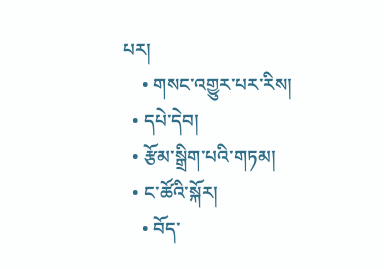པར།
    • གསང་འགྱུར་པར་རིས།
  • དཔེ་དེབ།
  • རྩོམ་སྒྲིག་པའི་གཏམ།
  • ང་ཚོའི་སྐོར།
    • བོད་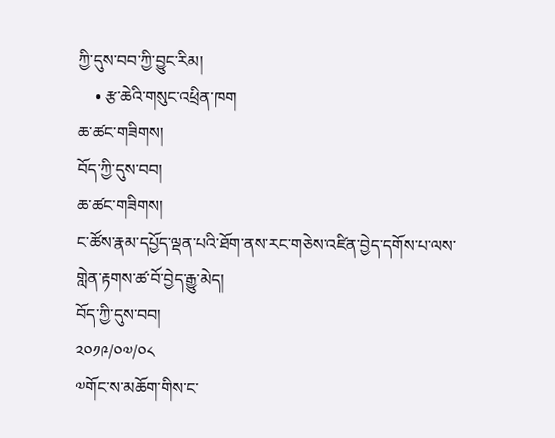ཀྱི་དུས་བབ་ཀྱི་བྱུང་རིམ།
    • རྩ་ཆེའི་གསུང་འཕྲིན་ཁག
ཆ་ཚང་གཟིགས།
བོད་ཀྱི་དུས་བབ།
ཆ་ཚང་གཟིགས།
ང་ཚོས་རྣམ་དཔྱོད་ལྡན་པའི་ཐོག་ནས་རང་གཅེས་འཛིན་བྱེད་དགོས་པ་ལས་གླེན་རྟགས་ཚ་བོ་བྱེད་རྒྱུ་མེད།
བོད་ཀྱི་དུས་བབ།
༢༠༡༩/༠༧/༠༨
༧གོང་ས་མཆོག་གིས་ང་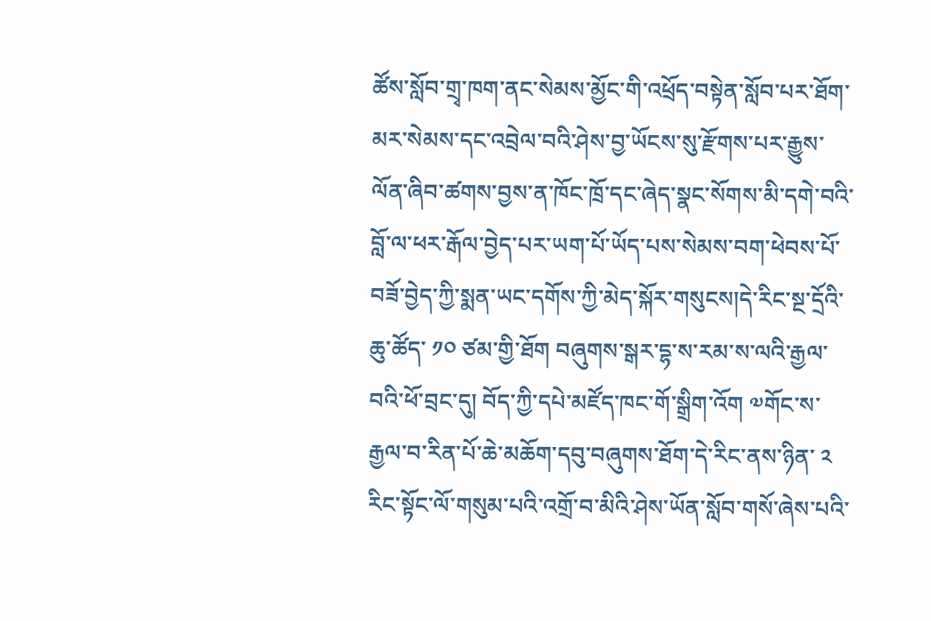ཚོས་སློབ་གྲྭ་ཁག་ནང་སེམས་མྱོང་གི་འཕྲོད་བསྟེན་སློབ་པར་ཐོག་མར་སེམས་དང་འབྲེལ་བའི་ཤེས་བྱ་ཡོངས་སུ་རྫོགས་པར་རྒྱུས་ལོན་ཞིབ་ཚགས་བྱས་ན་ཁོང་ཁྲོ་དང་ཞེད་སྣང་སོགས་མི་དགེ་བའི་བློ་ལ་ཕར་རྒོལ་བྱེད་པར་ཡག་པོ་ཡོད་པས་སེམས་བག་ཕེབས་པོ་བཟོ་བྱེད་ཀྱི་སྨན་ཡང་དགོས་ཀྱི་མེད་སྐོར་གསུངས།དེ་རིང་སྔ་དྲོའི་ཆུ་ཚོད་ ༡༠ ཙམ་གྱི་ཐོག བཞུགས་སྒར་དྷ་ས་རམ་ས་ལའི་རྒྱལ་བའི་ཕོ་བྲང་དུ། བོད་ཀྱི་དཔེ་མཛོད་ཁང་གོ་སྒྲིག་འོག ༧གོང་ས་རྒྱལ་བ་རིན་པོ་ཆེ་མཆོག་དབུ་བཞུགས་ཐོག་དེ་རིང་ནས་ཉིན་ ༢ རིང་སྟོང་ལོ་གསུམ་པའི་འགྲོ་བ་མིའི་ཤེས་ཡོན་སློབ་གསོ་ཞེས་པའི་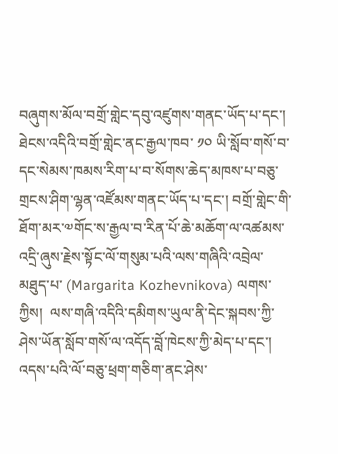བཞུགས་མོལ་བགྲོ་གླེང་དབུ་འཛུགས་གནང་ཡོད་པ་དང་། ཐེངས་འདིའི་བགྲོ་གླེང་ནང་རྒྱལ་ཁབ་ ༡༠ ཡི་སློབ་གསོ་བ་དང་སེམས་ཁམས་རིག་པ་བ་སོགས་ཆེད་མཁས་པ་བཅུ་གྲངས་ཤིག་ལྷན་འཛོམས་གནང་ཡོད་པ་དང་། བགྲོ་གླེང་གི་ཐོག་མར་༧གོང་ས་རྒྱལ་བ་རིན་པོ་ཆེ་མཆོག་ལ་འཚམས་འདྲི་ཞུས་རྗེས་སྟོང་ལོ་གསུམ་པའི་ལས་གཞིའི་འབྲེལ་མཐུད་པ་ (Margarita Kozhevnikova) ལགས་ཀྱིས།  ལས་གཞི་འདིའི་དམིགས་ཡུལ་ནི་དེང་སྐབས་ཀྱི་ཤེས་ཡོན་སློབ་གསོ་ལ་འདོད་བློ་ཁེངས་ཀྱི་མེད་པ་དང་། འདས་པའི་ལོ་བཅུ་ཕྲག་གཅིག་ནང་ཤེས་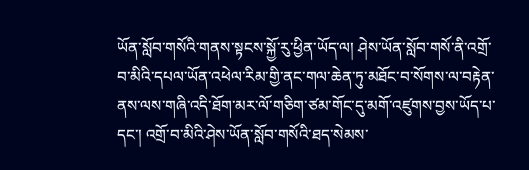ཡོན་སློབ་གསོའི་གནས་སྟངས་སྐྱོ་རུ་ཕྱིན་ཡོད་ལ། ཤེས་ཡོན་སློབ་གསོ་ནི་འགྲོ་བ་མིའི་དཔལ་ཡོན་འཕེལ་རིམ་གྱི་ནང་གལ་ཆེན་ཏུ་མཐོང་བ་སོགས་ལ་བརྟེན་ནས་ལས་གཞི་འདི་ཐོག་མར་ལོ་གཅིག་ཙམ་གོང་དུ་མགོ་འཛུགས་བྱས་ཡོད་པ་དང་། འགྲོ་བ་མིའི་ཤེས་ཡོན་སློབ་གསོའི་ཐད་སེམས་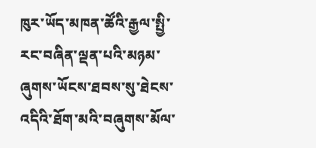ཁུར་ཡོད་མཁན་ཚོའི་རྒྱལ་སྤྱི་རང་བཞིན་ལྡན་པའི་མཉམ་ཞུགས་ཡོངས་ཐབས་སུ་ཐེངས་འདིའི་ཐོག་མའི་བཞུགས་མོལ་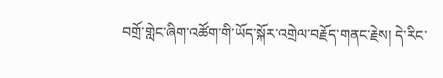བགྲོ་གླེང་ཞིག་འཚོག་གི་ཡོད་སྐོར་འགྲེལ་བརྗོད་གནང་རྗེས། དེ་རིང་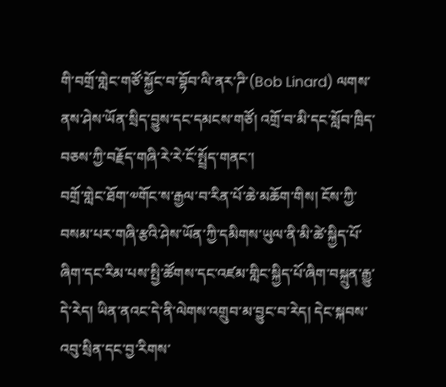གི་བགྲོ་གླེང་གཙོ་སྐྱོང་བ་བྷོབ་ལི་ནར་ཌི་(Bob Linard) ལགས་ནས་ཤེས་ཡོན་སྲིད་བྱུས་དང་དམངས་གཙོ། འགྲོ་བ་མི་དང་སློབ་ཁྲིད་བཅས་ཀྱི་བརྗོད་གཞི་རེ་རེ་ངོ་སྤྲོད་གནང་།
བགྲོ་གླེང་ཐོག་༧གོང་ས་རྒྱལ་བ་རིན་པོ་ཆེ་མཆོག་གིས། ངོས་ཀྱི་བསམ་པར་གཞི་རྩའི་ཤེས་ཡོན་ཀྱི་དམིགས་ཡུལ་ནི་མི་ཚེ་སྐྱིད་པོ་ཞིག་དང་རིམ་པས་སྤྱི་ཚོགས་དང་འཛམ་གླིང་སྐྱིད་པོ་ཞིག་བསྐྲུན་རྒྱུ་དེ་རེད། ཡིན་ནའང་དེ་ནི་ལེགས་འགྲུབ་མ་བྱུང་བ་རེད། དེང་སྐབས་འབུ་སྲིན་དང་བྱ་རིགས་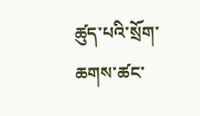ཚུད་པའི་སྲོག་ཆགས་ཚང་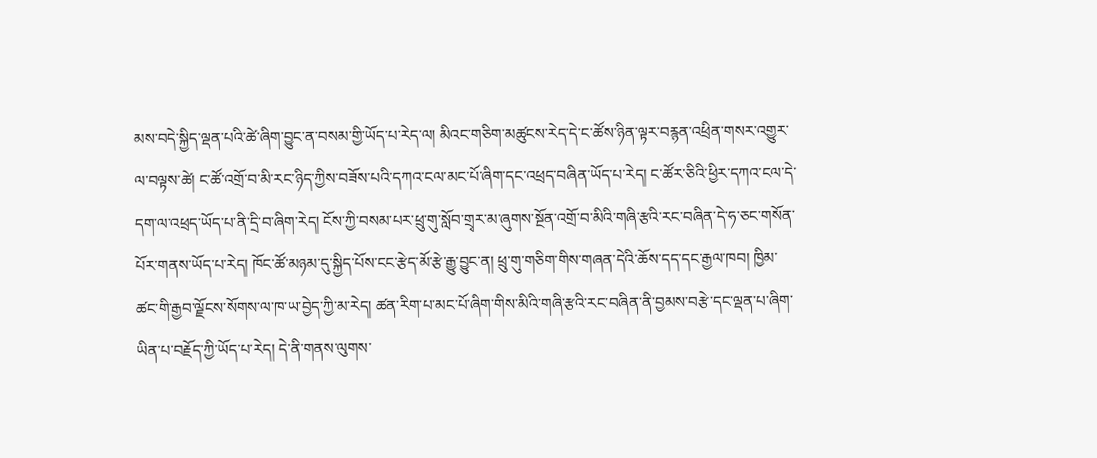མས་བདེ་སྐྱིད་ལྡན་པའི་ཚེ་ཞིག་བྱུང་ན་བསམ་གྱི་ཡོད་པ་རེད་ལ། མིའང་གཅིག་མཚུངས་རེད་དེ་ང་ཚོས་ཉིན་ལྟར་བརྙན་འཕྲིན་གསར་འགྱུར་ལ་བལྟས་ཚེ། ང་ཚོ་འགྲོ་བ་མི་རང་ཉིད་ཀྱིས་བཟོས་པའི་དཀའ་ངལ་མང་པོ་ཞིག་དང་འཕྲད་བཞིན་ཡོད་པ་རེད། ང་ཚོར་ཅིའི་ཕྱིར་དཀའ་ངལ་དེ་དག་ལ་འཕྲད་ཡོད་པ་ནི་དྲི་བ་ཞིག་རེད། ངོས་ཀྱི་བསམ་པར་ཕྲུ་གུ་སློབ་གྲྭར་མ་ཞུགས་སྔོན་འགྲོ་བ་མིའི་གཞི་རྩའི་རང་བཞིན་དེ་ཧ་ཅང་གསོན་པོར་གནས་ཡོད་པ་རེད། ཁོང་ཚོ་མཉམ་དུ་སྐྱིད་པོས་ངང་རྩེད་མོ་རྩེ་རྒྱུ་བྱུང་ན། ཕྲུ་གུ་གཅིག་གིས་གཞན་དེའི་ཆོས་དད་དང་རྒྱལ་ཁབ། ཁྱིམ་ཚང་གི་རྒྱབ་ལྗོངས་སོགས་ལ་ཁ་ཡ་བྱེད་ཀྱི་མ་རེད། ཚན་རིག་པ་མང་པོ་ཞིག་གིས་མིའི་གཞི་རྩའི་རང་བཞིན་ནི་བྱམས་བརྩེ་དང་ལྡན་པ་ཞིག་ཡིན་པ་བརྗོད་ཀྱི་ཡོད་པ་རེད། དེ་ནི་གནས་ལུགས་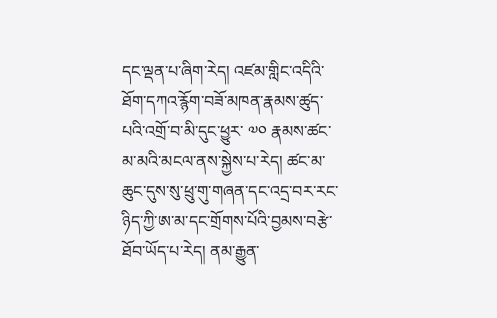དང་ལྡན་པ་ཞིག་རེད། འཛམ་གླིང་འདིའི་ཐོག་དཀའ་རྙོག་བཟོ་མཁན་རྣམས་ཚུད་པའི་འགྲོ་བ་མི་དུང་ཕྱུར་ ༧༠ རྣམས་ཚང་མ་མའི་མངལ་ནས་སྐྱེས་པ་རེད། ཚང་མ་ཆུང་དུས་སུ་ཕྲུ་གུ་གཞན་དང་འདྲ་བར་རང་ཉིད་ཀྱི་ཨ་མ་དང་གྲོགས་པོའི་བྱམས་བརྩེ་ཐོབ་ཡོད་པ་རེད། ནམ་རྒྱུན་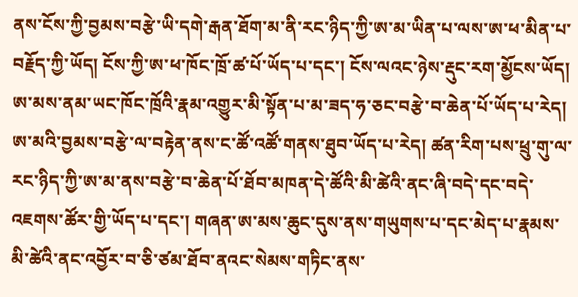ནས་ངོས་ཀྱི་བྱམས་བརྩེ་ཡི་དགེ་རྒན་ཐོག་མ་ནི་རང་ཉིད་ཀྱི་ཨ་མ་ཡིན་པ་ལས་ཨ་ཕ་མིན་པ་བརྗོད་ཀྱི་ཡོད། ངོས་ཀྱི་ཨ་ཕ་ཁོང་ཁྲོ་ཚ་པོ་ཡོད་པ་དང་། ངོས་ལའང་ཉེས་རྡུང་རག་མྱོངས་ཡོད། ཨ་མས་ནམ་ཡང་ཁོང་ཁྲོའི་རྣམ་འགྱུར་མི་སྟོན་པ་མ་ཟད་ཧ་ཅང་བརྩེ་བ་ཆེན་པོ་ཡོད་པ་རེད། ཨ་མའི་བྱམས་བརྩེ་ལ་བརྟེན་ནས་ང་ཚོ་འཚོ་གནས་ཐུབ་ཡོད་པ་རེད། ཚན་རིག་པས་ཕྲུ་གུ་ལ་རང་ཉིད་ཀྱི་ཨ་མ་ནས་བརྩེ་བ་ཆེན་པོ་ཐོབ་མཁན་དེ་ཚོའི་མི་ཚེའི་ནང་ཞི་བདེ་དང་བདེ་འཇགས་ཚོར་གྱི་ཡོད་པ་དང་། གཞན་ཨ་མས་ཆུང་དུས་ནས་གཡུགས་པ་དང་མེད་པ་རྣམས་མི་ཚེའི་ནང་འབྱོར་བ་ཅི་ཙམ་ཐོབ་ནའང་སེམས་གཏིང་ནས་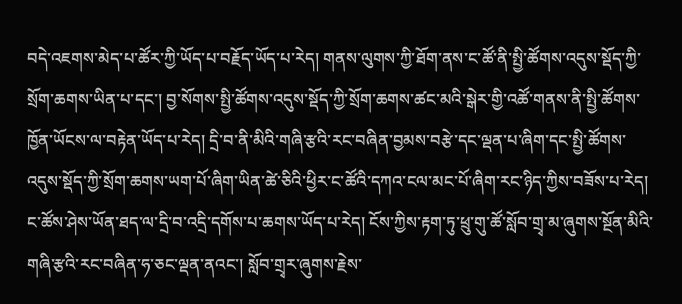བདེ་འཇགས་མེད་པ་ཚོར་ཀྱི་ཡོད་པ་བརྗོད་ཡོད་པ་རེད། གནས་ལུགས་ཀྱི་ཐོག་ནས་ང་ཚོ་ནི་སྤྱི་ཚོགས་འདུས་སྡོད་ཀྱི་སྲོག་ཆགས་ཡིན་པ་དང་། བྱ་སོགས་སྤྱི་ཚོགས་འདུས་སྡོད་ཀྱི་སྲོག་ཆགས་ཚང་མའི་སྒེར་གྱི་འཚོ་གནས་ནི་སྤྱི་ཚོགས་ཁྱོན་ཡོངས་ལ་བརྟེན་ཡོད་པ་རེད། དྲི་བ་ནི་མིའི་གཞི་རྩའི་རང་བཞིན་བྱམས་བརྩེ་དང་ལྡན་པ་ཞིག་དང་སྤྱི་ཚོགས་འདུས་སྡོད་ཀྱི་སྲོག་ཆགས་ཡག་པོ་ཞིག་ཡིན་ཚེ་ཅིའི་ཕྱིར་ང་ཚོའི་དཀའ་ངལ་མང་པོ་ཞིག་རང་ཉིད་ཀྱིས་བཟོས་པ་རེད། ང་ཚོས་ཤེས་ཡོན་ཐད་ལ་དྲི་བ་འདྲི་དགོས་པ་ཆགས་ཡོད་པ་རེད། ངོས་ཀྱིས་རྟག་ཏུ་ཕྲུ་གུ་ཚོ་སློབ་གྲྭ་མ་ཞུགས་སྔོན་མིའི་གཞི་རྩའི་རང་བཞིན་ཧ་ཅང་ལྡན་ནའང་། སློབ་གྲྭར་ཞུགས་རྗེས་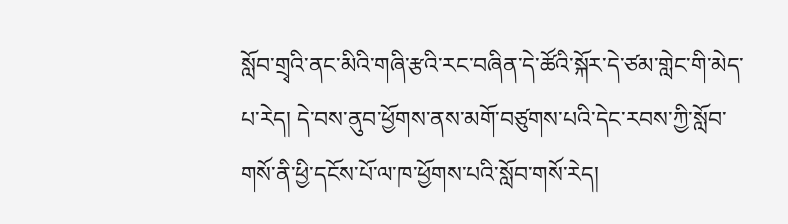སློབ་གྲྭའི་ནང་མིའི་གཞི་རྩའི་རང་བཞིན་དེ་ཚོའི་སྐོར་དེ་ཙམ་གླེང་གི་མེད་པ་རེད། དེ་བས་ནུབ་ཕྱོགས་ནས་མགོ་བཙུགས་པའི་དེང་རབས་ཀྱི་སློབ་གསོ་ནི་ཕྱི་དངོས་པོ་ལ་ཁ་ཕྱོགས་པའི་སློབ་གསོ་རེད།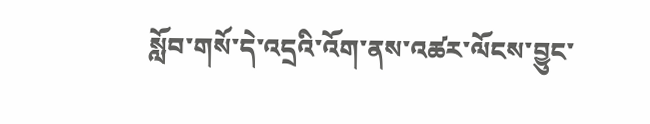སློབ་གསོ་དེ་འདྲའི་འོག་ནས་འཚར་ལོངས་བྱུང་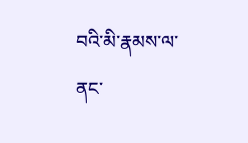བའི་མི་རྣམས་ལ་ནང་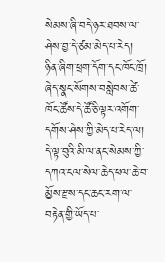སེམས་ཞི་བདེ་ཉར་ཐབས་ལ་ཤེས་བྱ་དེ་ཙམ་མེད་པ་རེད། ཉིན་ཞིག་ཕྲག་དོག་དང་ཁོང་ཁྲོ། ཞེད་སྣང་སོགས་བསླེབས་ཚེ་ཁོང་ཚོས་དེ་ཚོ་ཅི་ལྟར་འགོག་དགོས་ཤེས་ཀྱི་མེད་པ་རེད་ལ། དེ་ལྟ་བུའི་མི་ལ་ནང་སེམས་ཀྱི་དཀའ་ངལ་སེལ་ཆེད་ཕལ་ཆེ་བ་མྱོས་རྫས་དང་ཆང་རག་ལ་བརྟེན་གྱི་ཡོད་པ་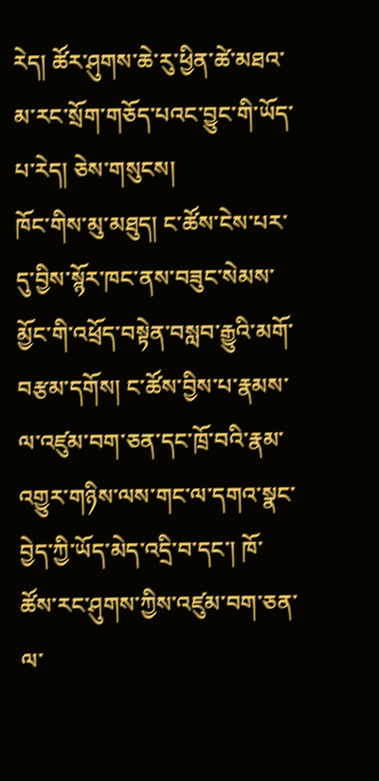རེད། ཚོར་ཤུགས་ཆེ་རུ་ཕྱིན་ཚེ་མཐའ་མ་རང་སྲོག་གཅོད་པའང་བྱུང་གི་ཡོད་པ་རེད། ཅེས་གསུངས།
ཁོང་གིས་མུ་མཐུད། ང་ཚོས་ངེས་པར་དུ་བྱིས་སྙོར་ཁང་ནས་བཟུང་སེམས་མྱོང་གི་འཕྲོད་བསྟེན་བསླབ་རྒྱུའི་མགོ་བརྩམ་དགོས། ང་ཚོས་བྱིས་པ་རྣམས་ལ་འཛུམ་བག་ཅན་དང་ཁྲོ་བའི་རྣམ་འགྱུར་གཉིས་ལས་གང་ལ་དགའ་སྣང་བྱེད་ཀྱི་ཡོད་མེད་འདྲི་བ་དང་། ཁོ་ཚོས་རང་ཤུགས་ཀྱིས་འཛུམ་བག་ཅན་ལ་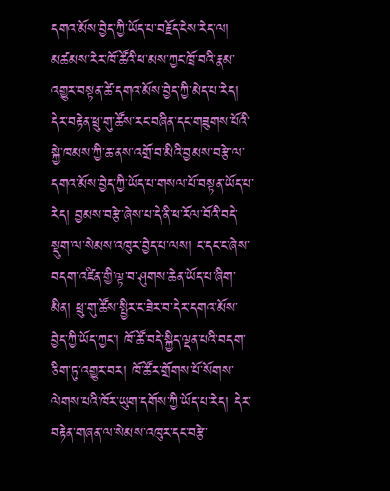དགའ་མོས་བྱེད་ཀྱི་ཡོད་པ་བརྗོད་ངེས་རེད་ལ། མཚམས་རེར་ཁོ་ཚོའི་ཕ་མས་ཀྱང་ཁྲོ་བའི་རྣམ་འགྱུར་བསྟན་ཚེ་དགའ་མོས་བྱེད་ཀྱི་མེད་པ་རེད། དེར་བརྟེན་ཕྲུ་གུ་ཚོས་རང་བཞིན་དང་གཟུགས་པོའི་སྐྱེ་ཁམས་ཀྱི་ཆ་ནས་འགྲོ་བ་མིའི་བྱམས་བརྩེ་ལ་དགའ་མོས་བྱེད་ཀྱི་ཡོད་པ་གསལ་པོ་བསྟན་ཡོད་པ་རེད། བྱམས་བརྩེ་ཞེས་པ་དེ་ནི་ཕ་རོལ་བོའི་བདེ་སྡུག་ལ་སེམས་འཁུར་བྱེད་པ་ལས། ང་དང་ང་ཞེས་བདག་འཛིན་གྱི་ལྟ་བ་ཤུགས་ཆེན་ཡོད་པ་ཞིག་མིན། ཕྲུ་གུ་ཚོས་སྤྱིར་ང་ཟེར་བ་དེར་དགའ་མོས་བྱེད་ཀྱི་ཡོད་ཀྱང་། ཁོ་ཚོ་བདེ་སྐྱིད་ལྡན་པའི་བདག་ཅིག་ཏུ་འགྱུར་བར། ཁོ་ཚོར་གྲོགས་པོ་སོགས་ལེགས་པའི་ཁོར་ཡུག་དགོས་ཀྱི་ཡོད་པ་རེད། དེར་བརྟེན་གཞན་ལ་སེམས་འཁུར་དང་བརྩེ་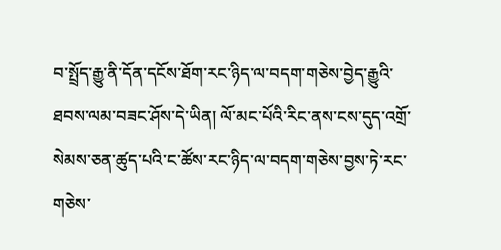བ་སྤྲོད་རྒྱུ་ནི་དོན་དངོས་ཐོག་རང་ཉིད་ལ་བདག་གཅེས་བྱེད་རྒྱུའི་ཐབས་ལམ་བཟང་ཤོས་དེ་ཡིན། ལོ་མང་པོའི་རིང་ནས་ངས་དུད་འགྲོ་སེམས་ཅན་ཚུད་པའི་ང་ཚོས་རང་ཉིད་ལ་བདག་གཅེས་བྱས་ཏེ་རང་གཅེས་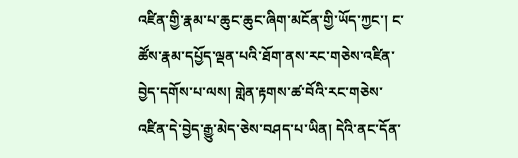འཛིན་གྱི་རྣམ་པ་ཆུང་ཆུང་ཞིག་མངོན་གྱི་ཡོད་ཀྱང་། ང་ཚོས་རྣམ་དཔྱོད་ལྡན་པའི་ཐོག་ནས་རང་གཅེས་འཛིན་བྱེད་དགོས་པ་ལས། གླེན་རྟགས་ཚ་བོའི་རང་གཅེས་འཛིན་དེ་བྱེད་རྒྱུ་མེད་ཅེས་བཤད་པ་ཡིན། དེའི་ནང་དོན་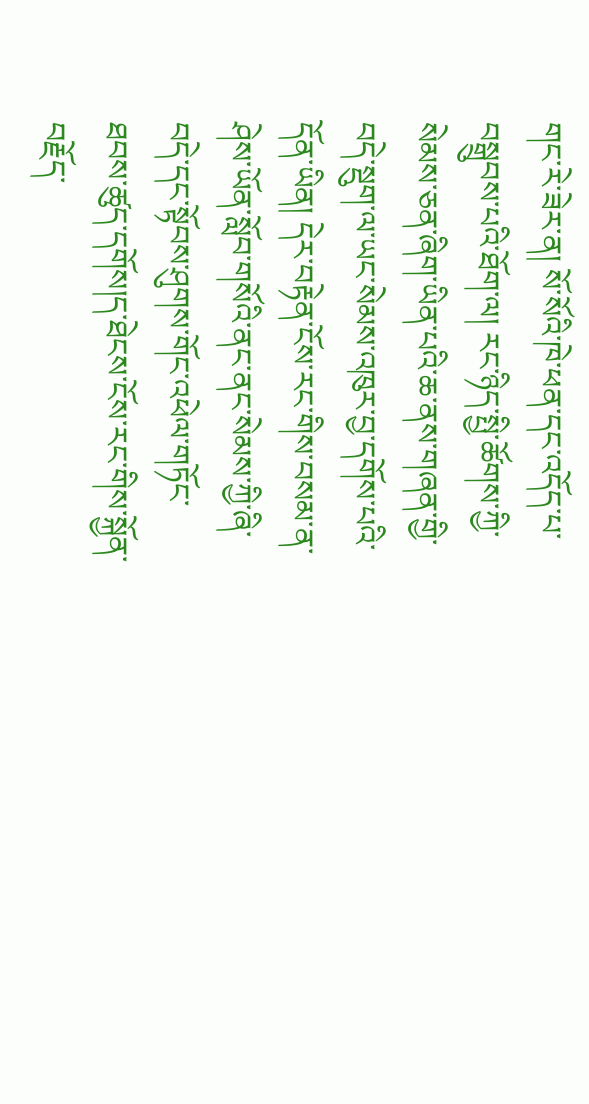གང་རེ་ཟེར་ན། སོ་སོའི་ཁེ་ཕན་དང་འདོད་པ་བསྒྲུབས་པའི་ཐོག་ལ། རང་ཉིད་སྤྱི་ཚོགས་ཀྱི་སེམས་ཅན་ཞིག་ཡིན་པའི་ཆ་ནས་གཞན་གྱི་བདེ་སྡུག་ལ་ཡང་སེམས་འཁུར་བྱ་དགོས་པའི་དོན་ཡིན། དེར་བརྟེན་ངོས་རང་གིས་བསམ་ན་ཤེས་ཡོན་སློབ་གསོའི་ནང་ནང་སེམས་ཀྱི་ཞི་བདེ་དང་སྟོབས་ཤུགས་གོང་འཕེལ་གཏོང་ཐབས་ཚུད་དགོས།ད་ཐེངས་ངོས་རང་གིས་སྐྱོན་བརྗོད་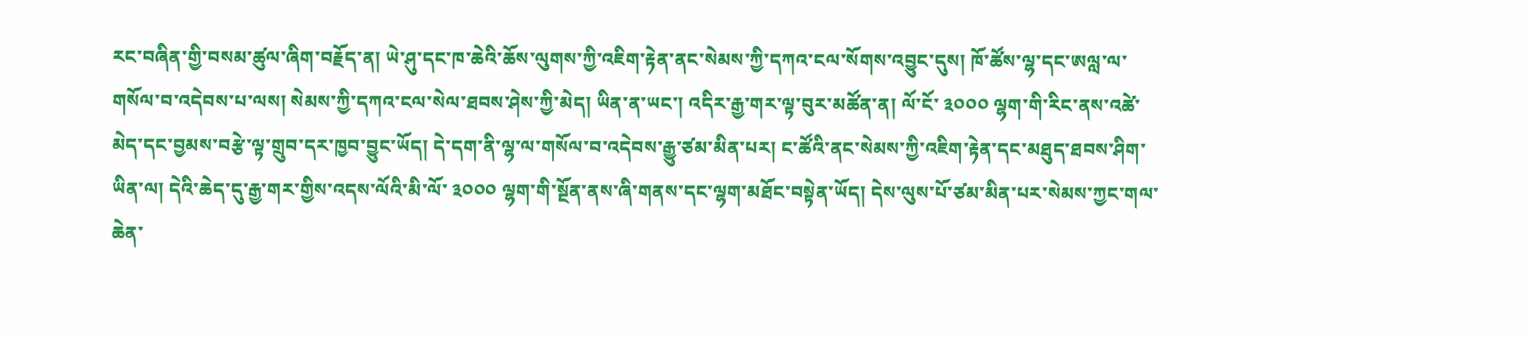རང་བཞིན་གྱི་བསམ་ཚུལ་ཞིག་བརྗོད་ན། ཡེ་ཤུ་དང་ཁ་ཆེའི་ཆོས་ལུགས་ཀྱི་འཇིག་རྟེན་ནང་སེམས་ཀྱི་དཀའ་ངལ་སོགས་འབྱུང་དུས། ཁོ་ཚོས་ལྷ་དང་ཨལླ་ལ་གསོལ་བ་འདེབས་པ་ལས། སེམས་ཀྱི་དཀའ་ངལ་སེལ་ཐབས་ཤེས་ཀྱི་མེད། ཡིན་ན་ཡང་། འདིར་རྒྱ་གར་ལྟ་བུར་མཚོན་ན། ལོ་ངོ་ ༣༠༠༠ ལྷག་གི་རིང་ནས་འཚེ་མེད་དང་བྱམས་བརྩེ་ལྟ་གྲུབ་དར་ཁྱབ་བྱུང་ཡོད། དེ་དག་ནི་ལྷ་ལ་གསོལ་བ་འདེབས་རྒྱུ་ཙམ་མིན་པར། ང་ཚོའི་ནང་སེམས་ཀྱི་འཇིག་རྟེན་དང་མཐུད་ཐབས་ཤིག་ཡིན་ལ། དེའི་ཆེད་དུ་རྒྱ་གར་གྱིས་འདས་ལོའི་མི་ལོ་ ༣༠༠༠ ལྷག་གི་སྔོན་ནས་ཞི་གནས་དང་ལྷག་མཐོང་བསྟེན་ཡོད། དེས་ལུས་པོ་ཙམ་མིན་པར་སེམས་ཀྱང་གལ་ཆེན་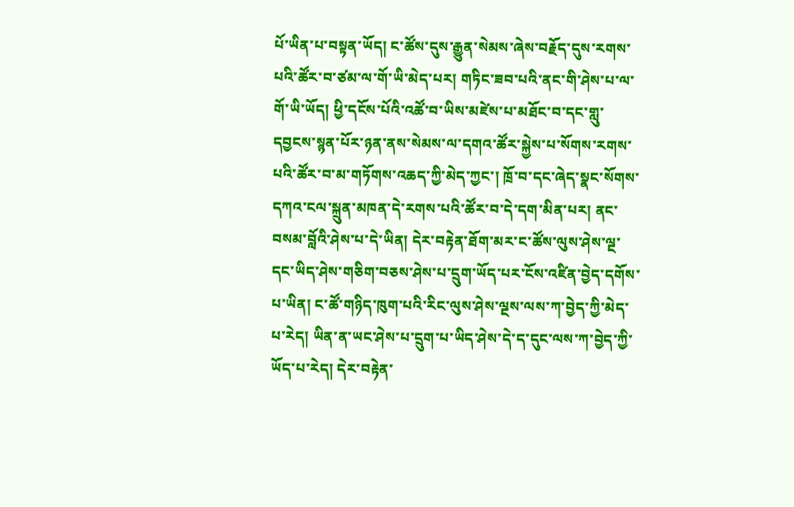པོ་ཡིན་པ་བསྟན་ཡོད། ང་ཚོས་དུས་རྒྱུན་སེམས་ཞེས་བརྗོད་དུས་རགས་པའི་ཚོར་བ་ཙམ་ལ་གོ་ཡི་མེད་པར། གཏིང་ཟབ་པའི་ནང་གི་ཤེས་པ་ལ་གོ་ཡི་ཡོད། ཕྱི་དངོས་པོའི་འཚོ་བ་ཡིས་མཛེས་པ་མཐོང་བ་དང་གླུ་དབྱངས་སྙན་པོར་ཉན་ནས་སེམས་ལ་དགའ་ཚོར་སྐྱེས་པ་སོགས་རགས་པའི་ཚོར་བ་མ་གཏོགས་འཆད་ཀྱི་མེད་ཀྱང་། ཁྲོ་བ་དང་ཞེད་སྣང་སོགས་དཀའ་ངལ་སྐྲུན་མཁན་དེ་རགས་པའི་ཚོར་བ་དེ་དག་མིན་པར། ནང་བསམ་བློའི་ཤེས་པ་དེ་ཡིན། དེར་བརྟེན་ཐོག་མར་ང་ཚོས་ལུས་ཤེས་ལྔ་དང་ཡིད་ཤེས་གཅིག་བཅས་ཤེས་པ་དྲུག་ཡོད་པར་ངོས་འཛིན་བྱེད་དགོས་པ་ཡིན། ང་ཚོ་གཉིད་ཁུག་པའི་རིང་ལུས་ཤེས་ལྔས་ལས་ཀ་བྱེད་ཀྱི་མེད་པ་རེད། ཡིན་ན་ཡང་ཤེས་པ་དྲུག་པ་ཡིད་ཤེས་དེ་ད་དུང་ལས་ཀ་བྱེད་ཀྱི་ཡོད་པ་རེད། དེར་བརྟེན་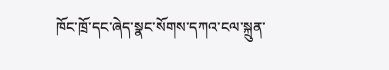ཁོང་ཁྲོ་དང་ཞེད་སྣང་སོགས་དཀའ་ངལ་སྐྲུན་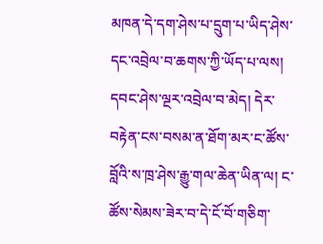མཁན་དེ་དག་ཤེས་པ་དྲུག་པ་ཡིད་ཤེས་དང་འབྲེལ་བ་ཆགས་ཀྱི་ཡོད་པ་ལས། དབང་ཤེས་ལྔར་འབྲེལ་བ་མེད། དེར་བརྟེན་ངས་བསམ་ན་ཐོག་མར་ང་ཚོས་བློའི་ས་ཁྲ་ཤེས་རྒྱུ་གལ་ཆེན་ཡིན་ལ། ང་ཚོས་སེམས་ཟེར་བ་དེ་ངོ་བོ་གཅིག་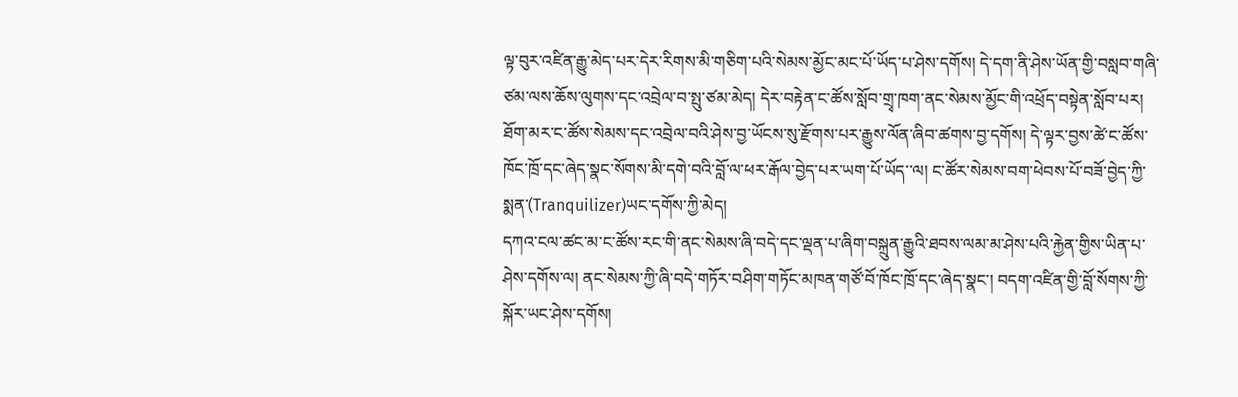ལྟ་བུར་འཛིན་རྒྱུ་མེད་པར་དེར་རིགས་མི་གཅིག་པའི་སེམས་མྱོང་མང་པོ་ཡོད་པ་ཤེས་དགོས། དེ་དག་ནི་ཤེས་ཡོན་གྱི་བསླབ་གཞི་ཙམ་ལས་ཆོས་ལུགས་དང་འབྲེལ་བ་སྤུ་ཙམ་མེད། དེར་བརྟེན་ང་ཚོས་སློབ་གྲྭ་ཁག་ནང་སེམས་མྱོང་གི་འཕྲོད་བསྟེན་སློབ་པར། ཐོག་མར་ང་ཚོས་སེམས་དང་འབྲེལ་བའི་ཤེས་བྱ་ཡོངས་སུ་རྫོགས་པར་རྒྱུས་ལོན་ཞིབ་ཚགས་བྱ་དགོས། དེ་ལྟར་བྱས་ཚེ་ང་ཚོས་ཁོང་ཁྲོ་དང་ཞེད་སྣང་སོགས་མི་དགེ་བའི་བློ་ལ་ཕར་རྒོལ་བྱེད་པར་ཡག་པོ་ཡོད་་ལ། ང་ཚོར་སེམས་བག་ཕེབས་པོ་བཟོ་བྱེད་ཀྱི་སྨན་(Tranquilizer)ཡང་དགོས་ཀྱི་མེད།
དཀའ་ངལ་ཚང་མ་ང་ཚོས་རང་གི་ནང་སེམས་ཞི་བདེ་དང་ལྡན་པ་ཞིག་བསྐྲུན་རྒྱུའི་ཐབས་ལམ་མ་ཤེས་པའི་རྐྱེན་གྱིས་ཡིན་པ་ཤེས་དགོས་ལ། ནང་སེམས་ཀྱི་ཞི་བདེ་གཏོར་བཤིག་གཏོང་མཁན་གཙོ་བོ་ཁོང་ཁྲོ་དང་ཞེད་སྣང་། བདག་འཛིན་གྱི་བློ་སོགས་ཀྱི་སྐོར་ཡང་ཤེས་དགོས།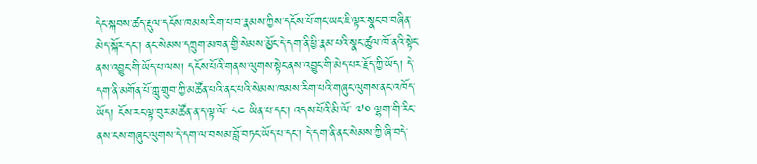དེང་སྐབས་ཚད་རྡུལ་དངོས་ཁམས་རིག་པ་བ་རྣམས་ཀྱིས་དངོས་པོ་གང་ཡང་ཇི་ལྟར་སྣང་བ་བཞིན་མེད་སྐོར་དང་། ནང་སེམས་དཀྲུག་མཁན་གྱི་སེམས་མྱོང་དེ་དག་ནི་ཕྱི་རྣམ་པའི་སྣང་ཚུལ་ཁོ་ནའི་སྟེང་ནས་འབྱུང་གི་ཡོད་པ་ལས། དངོས་པོའི་གནས་ལུགས་སྟེང་ནས་འབྱུང་གི་མེད་པར་རྗོད་ཀྱི་ཡོད། དེ་དག་ནི་མགོན་པོ་ཀླུ་གྲུབ་ཀྱི་མཚོན་པའི་ནང་པའི་སེམས་ཁམས་རིག་པའི་གཞུང་ལུགས་ནང་འཁོད་ཡོད། ངོས་རང་ལྟ་བུར་མཚོན་ན་ད་ལྟ་ལོ་ ༨༤ ཡིན་པ་དང་། འདས་པོའི་མི་ལོ་ ༧༠ ལྷག་གི་རིང་ནས་ངས་གཞུང་ལུགས་དེ་དག་ལ་བསམ་བློ་བཏང་ཡོད་པ་དང་། དེ་དག་ནི་ནང་སེམས་ཀྱི་ཞི་བདེ་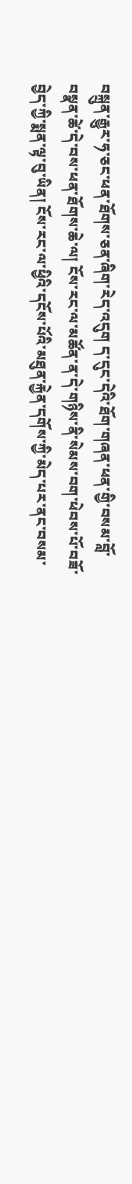བསྐྲུན་རྒྱུར་ཧ་ཅང་ཕན་ཐོགས་ཅན་ཞིག་རེད་འདུག ད་དུང་དེའི་ཐོག་གཞན་ཕན་གྱི་བསམ་བློ་བསྣན་ཚེ་དེ་བས་ཕན་ཐོགས་ཆེ་ལ། ངོས་རང་ལ་མཚོན་ན་དེ་གཉིས་ནི་སེམས་བག་ཕེབས་པོ་བཟོ་བྱེད་ཀྱི་སྨན་ལྟ་བུ་ཡིན། ངོས་རང་ལ་ཕྱིའི་དངོས་པོའི་མཐུན་རྐྱེན་དགོས་ཀྱི་མེད་པར་ནང་བསམ་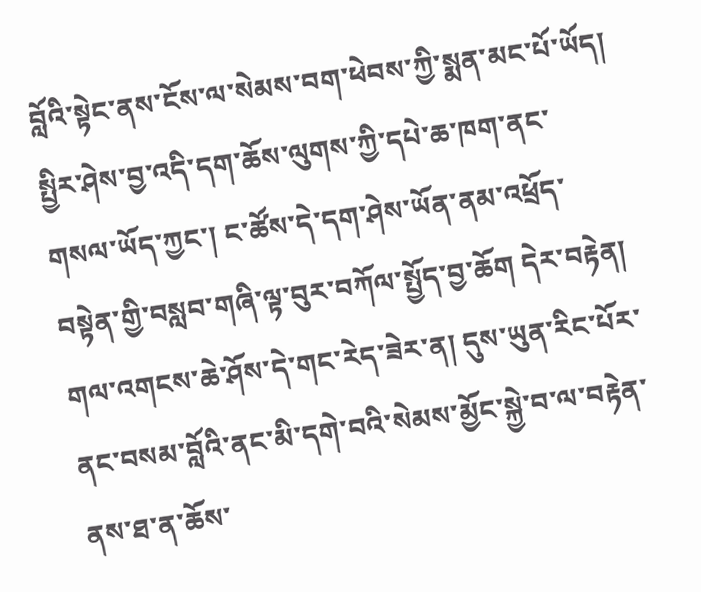བློའི་སྟེང་ནས་ངོས་ལ་སེམས་བག་ཕེབས་ཀྱི་སྨན་མང་པོ་ཡོད། སྤྱིར་ཤེས་བྱ་འདི་དག་ཆོས་ལུགས་ཀྱི་དཔེ་ཆ་ཁག་ནང་གསལ་ཡོད་ཀྱང་། ང་ཚོས་དེ་དག་ཤེས་ཡོན་ནམ་འཕྲོད་བསྟེན་གྱི་བསླབ་གཞི་ལྟ་བུར་བཀོལ་སྤྱོད་བྱ་ཆོག དེར་བརྟེན། གལ་འགངས་ཆེ་ཤོས་དེ་གང་རེད་ཟེར་ན། དུས་ཡུན་རིང་པོར་ནང་བསམ་བློའི་ནང་མི་དགེ་བའི་སེམས་མྱོང་སྐྱེ་བ་ལ་བརྟེན་ནས་ཐ་ན་ཆོས་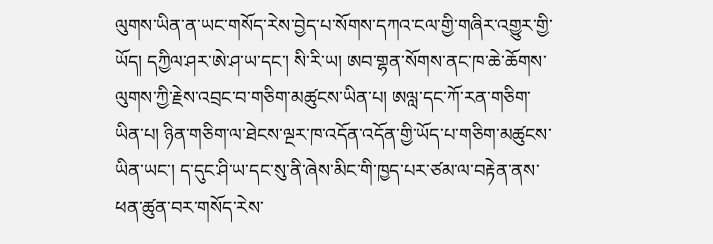ལུགས་ཡིན་ན་ཡང་གསོད་རེས་བྱེད་པ་སོགས་དཀའ་ངལ་གྱི་གཞིར་འགྱུར་གྱི་ཡོད། དཀྱིལ་ཤར་ཨེ་ཤ་ཡ་དང་། སི་རི་ཡ། ཨབ་གྷན་སོགས་ནང་ཁ་ཆེ་ཆོགས་ལུགས་ཀྱི་རྗེས་འབྲང་བ་གཅིག་མཚུངས་ཡིན་པ། ཨལླ་དང་ཀོ་རན་གཅིག་ཡིན་པ། ཉིན་གཅིག་ལ་ཐེངས་ལྔར་ཁ་འདོན་འདོན་གྱི་ཡོད་པ་གཅིག་མཚུངས་ཡིན་ཡང་། ད་དུང་ཤི་ཡ་དང་སུ་ནི་ཞེས་མིང་གི་ཁྱད་པར་ཙམ་ལ་བརྟེན་ནས་ཕན་ཚུན་བར་གསོད་རེས་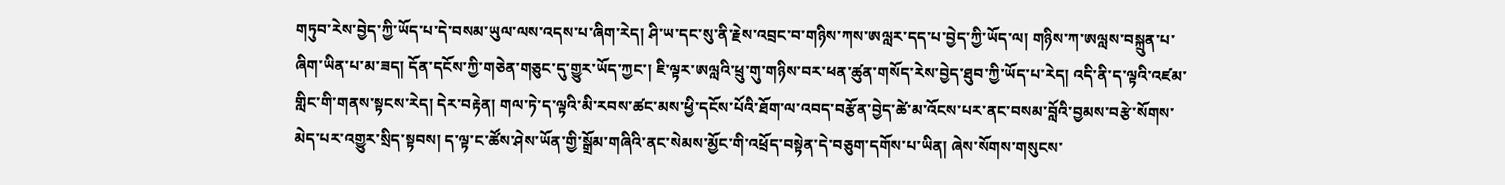གཏུབ་རེས་བྱེད་ཀྱི་ཡོད་པ་དེ་བསམ་ཡུལ་ལས་འདས་པ་ཞིག་རེད། ཤི་ཡ་དང་སུ་ནི་རྗེས་འབྲང་བ་གཉིས་ཀས་ཨལླར་དད་པ་བྱེད་ཀྱི་ཡོད་ལ། གཉིས་ཀ་ཨལླས་བསྐྲུན་པ་ཞིག་ཡིན་པ་མ་ཟད། དོན་དངོས་ཀྱི་གཅེན་གཅུང་དུ་གྱུར་ཡོད་ཀྱང་། ཇི་ལྟར་ཨལླའི་ཕྲུ་གུ་གཉིས་བར་ཕན་ཚུན་གསོད་རེས་བྱེད་ཐུབ་ཀྱི་ཡོད་པ་རེད། འདི་ནི་ད་ལྟའི་འཛམ་གླིང་གི་གནས་སྟངས་རེད། དེར་བརྟེན། གལ་ཏེ་ད་ལྟའི་མི་རབས་ཚང་མས་ཕྱི་དངོས་པོའི་ཐོག་ལ་འབད་བརྩོན་བྱེད་ཚེ་མ་འོངས་པར་ནང་བསམ་བློའི་བྱམས་བརྩེ་སོགས་མེད་པར་འགྱུར་སྲིད་སྟབས། ད་ལྟ་ང་ཚོས་ཤེས་ཡོན་གྱི་སྒྲོམ་གཞིའི་ནང་སེམས་མྱོང་གི་འཕྲོད་བསྟེན་དེ་བཅུག་དགོས་པ་ཡིན། ཞེས་སོགས་གསུངས་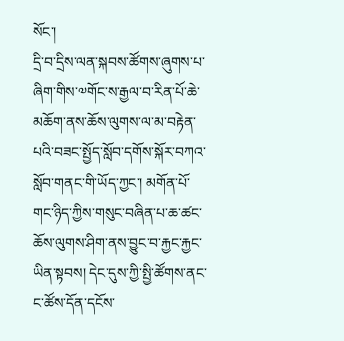སོང་།
དྲི་བ་དྲིས་ལན་སྐབས་ཚོགས་ཞུགས་པ་ཞིག་གིས་༧གོང་ས་རྒྱལ་བ་རིན་པོ་ཆེ་མཆོག་ནས་ཆོས་ལུགས་ལ་མ་བརྟེན་པའི་བཟང་སྤྱོད་སློབ་དགོས་སྐོར་བཀའ་སློབ་གནང་གི་ཡོད་ཀྱང་། མགོན་པོ་གང་ཉིད་ཀྱིས་གསུང་བཞིན་པ་ཆ་ཚང་ཆོས་ལུགས་ཤིག་ནས་བྱུང་བ་རྐྱང་རྐྱང་ཡིན་སྟབས། དེང་དུས་ཀྱི་སྤྱི་ཚོགས་ནང་ང་ཚོས་དོན་དངོས་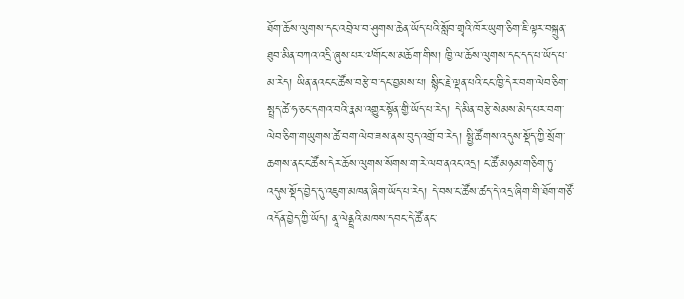ཐོག་ཆོས་ལུགས་དང་འབྲེལ་བ་ཤུགས་ཆེན་ཡོད་པའི་སློབ་གྲྭའི་ཁོར་ཡུག་ཅིག་ཇི་ལྟར་བསྐྲུན་ཐུབ་མིན་བཀའ་འདྲི་ཞུས་པར་༧གོང་ས་མཆོག་གིས། ཁྱི་ལ་ཆོས་ལུགས་དང་དད་པ་ཡོད་པ་མ་རེད། ཡིན་ནའང་ང་ཚོས་བརྩེ་བ་དང་བྱམས་པ། སྙིང་རྗེ་ལྡན་པའི་ངང་ཁྱི་དེར་བག་ལེབ་ཅིག་སྤྲད་ཚེ་ཧ་ཅང་དགའ་བའི་རྣམ་འགྱུར་སྟོན་གྱི་ཡོད་པ་རེད། དེ་མིན་བརྩེ་སེམས་མེད་པར་བག་ལེབ་ཅིག་གཡུགས་ཚེ་བག་ལེབ་ཟས་ནས་བུད་འགྲོ་བ་རེད། སྤྱི་ཚོགས་འདུས་སྡོད་ཀྱི་སྲོག་ཆགས་ནང་ང་ཚོས་དེར་ཆོས་ལུགས་སོགས་ག་རེ་ལབ་ནའང་འདྲ། ང་ཚོ་མཉམ་གཅིག་ཏུ་འདུས་སྡོད་བྱེད་དུ་འཇུག་མཁན་ཞིག་ཡོད་པ་རེད། དེ་བས་ང་ཚོས་ཚད་དེ་འདྲ་ཞིག་གི་ཐོག་གཙོ་འདོན་བྱེད་ཀྱི་ཡོད། ནཱ་ལེནྡྲའི་མཁས་དབང་དེ་ཚོ་ནང་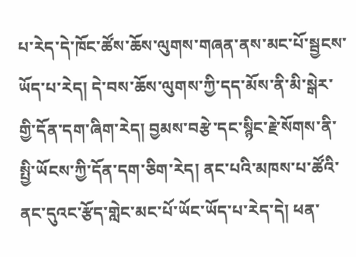པ་རེད་དེ་ཁོང་ཚོས་ཆོས་ལུགས་གཞན་ནས་མང་པོ་སྦྱངས་ཡོད་པ་རེད། དེ་བས་ཆོས་ལུགས་ཀྱི་དད་མོས་ནི་མི་སྒེར་གྱི་དོན་དག་ཞིག་རེད། བྱམས་བརྩེ་དང་སྙིང་རྗེ་སོགས་ནི་སྤྱི་ཡོངས་ཀྱི་དོན་དག་ཅིག་རེད། ནང་པའི་མཁས་པ་ཚོའི་ནང་དུའང་རྩོད་གླེང་མང་པོ་ཡོང་ཡོད་པ་རེད་དེ། ཕན་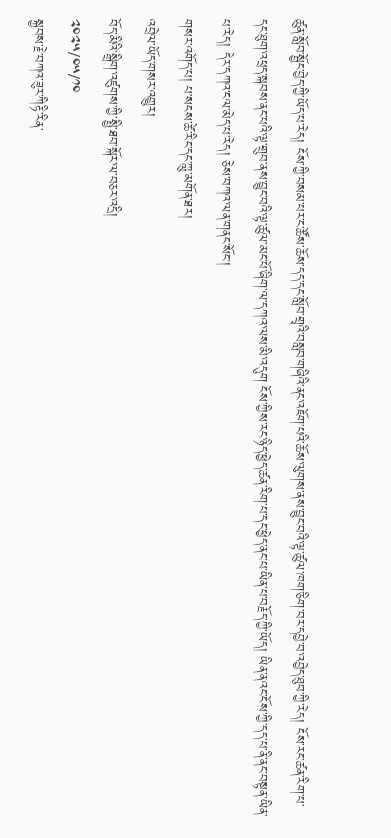ཚུན་སློབ་སྦྱོང་བྱེད་ཀྱི་ཡོད་པ་རེད། ངོས་ཀྱི་བསམ་པར་ང་ཚོས་ཆོས་དད་དང་སློབ་གྲྭའི་བསླབ་གཞིའི་ནང་འཇོག་པའི་ཆོས་ལུགས་ནས་བྱུང་བའི་ལྟ་ཚུལ་ཁག་ཅིག་བར་དབྱེ་བ་འབྱེད་ཐུབ་ཀྱི་རེད། ངོས་རང་ཚན་རིག་པ་དང་ཐུག་འཕྲད་སྐབས་ནང་པའི་ལྟ་གྲུབ་ནས་བྱུང་བའི་ལྟ་ཚུལ་མང་པོ་ཞིག་ལ་དཀའ་ལས་མི་འདུག ངོས་ཀྱིས་རང་ཉིད་ཕྱེད་ཚན་རིག་པ་དང་ཕྱེད་ནང་པ་ཡིན་པ་བརྗོད་ཀྱི་ཡོད། ཡིན་ནའང་ངོས་ཀྱི་དད་པ་ནི་ནང་བསྟན་ཡིན་པ་རེད། དེར་དཀའ་ངལ་མེད་པ་རེད། ཅེས་བཀའ་ལན་གནང་སོང་།
གསར་འགོད་པ། པ་སངས་ཚེ་རིང་དང་ཀླུ་མགོན་ཐར།
འབྲེལ་ཡོད་གསར་འགྱུར།
བོད་མིའི་སྒྲིག་འཛུགས་ཀྱི་སྤྱི་ཐབ་སྐོར་ལ་བཅར་འདྲི།
༢༠༢༥/༠༥/༡༠
སྐྱབས་རྗེ་བཀའ་ཟུར་ཀིརྟི་རིན་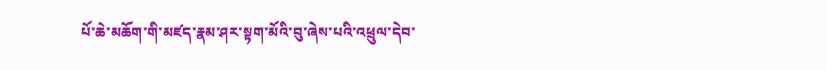པོ་ཆེ་མཆོག་གི་མཛད་རྣམ་ཤར་སྟག་མོའི་བུ་ཞེས་པའི་འཕྲུལ་དེབ་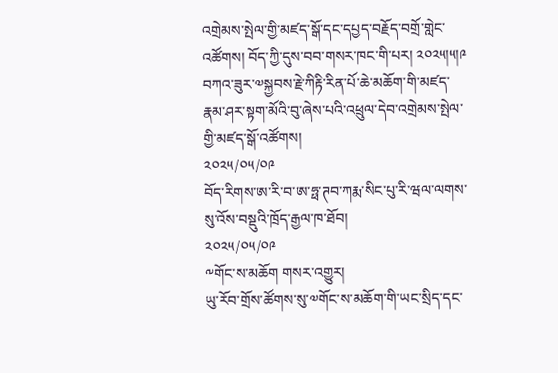འགྲེམས་སྤེལ་གྱི་མཛད་སྒོ་དང་དཔྱད་བརྗོད་བགྲོ་གླེང་འཚོགས། བོད་ཀྱི་དུས་བབ་གསར་ཁང་གི་པར། ༢༠༢༥།༥།༩
བཀའ་ཟུར་༧སྐྱབས་རྗེ་ཀིརྟི་རིན་པོ་ཆེ་མཆོག་གི་མཛད་རྣམ་ཤར་སྟག་མོའི་བུ་ཞེས་པའི་འཕྲུལ་དེབ་འགྲེམས་སྤེལ་གྱི་མཛད་སྒོ་འཚོགས།
༢༠༢༥/༠༥/༠༩
བོད་རིགས་ཨ་རི་བ་ཨ་ཧྥ་ཊབ་ཀརྨ་སིང་པུ་རི་ཝལ་ལགས་སུ་འོས་བསྡུའི་ཁྲོད་རྒྱལ་ཁ་ཐོབ།
༢༠༢༥/༠༥/༠༩
༸གོང་ས་མཆོག གསར་འགྱུར།
ཡུ་རོབ་གྲོས་ཚོགས་སུ་༧གོང་ས་མཆོག་གི་ཡང་སྲིད་དང་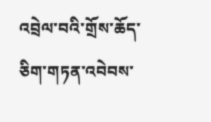འབྲེལ་བའི་གྲོས་ཆོད་ཅིག་གཏན་འབེབས་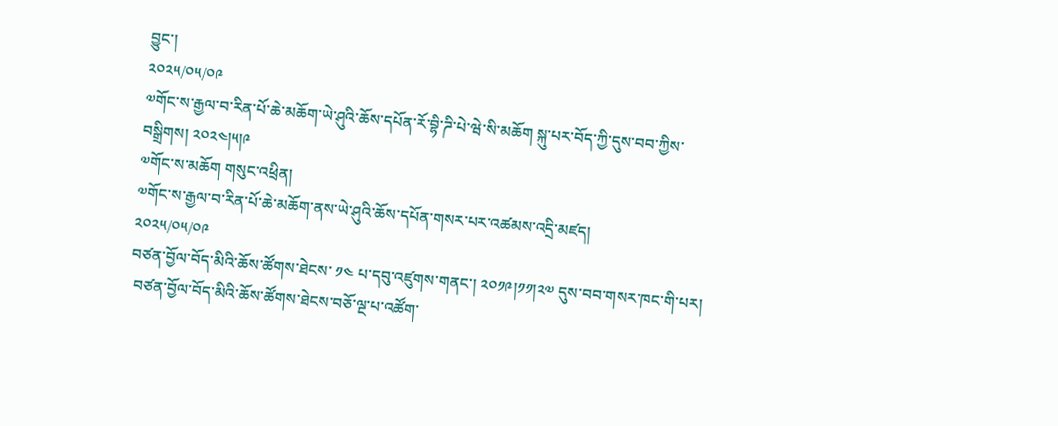བྱུང་།
༢༠༢༥/༠༥/༠༩
༧གོང་ས་རྒྱལ་བ་རིན་པོ་ཆེ་མཆོག་ཡེ་ཤུའི་ཆོས་དཔོན་རོ་བྷི་ཌི་པེ་ཝེ་སི་མཆོག སྐུ་པར་བོད་ཀྱི་དུས་བབ་ཀྱིས་བསྒྲིགས། ༢༠༢༤།༥།༩
༧གོང་ས་མཆོག གསུང་འཕྲིན།
༧གོང་ས་རྒྱལ་བ་རིན་པོ་ཆེ་མཆོག་ནས་ཡེ་ཤུའི་ཆོས་དཔོན་གསར་པར་འཚམས་འདྲི་མཛད།
༢༠༢༥/༠༥/༠༩
བཙན་བྱོལ་བོད་མིའི་ཆོས་ཚོགས་ཐེངས་ ༡༤ པ་དབུ་འཛུགས་གནང་། ༢༠༡༩།༡༡།༢༧ དུས་བབ་གསར་ཁང་གི་པར།
 བཙན་བྱོལ་བོད་མིའི་ཆོས་ཚོགས་ཐེངས་བཅོ་ལྔ་པ་འཚོག་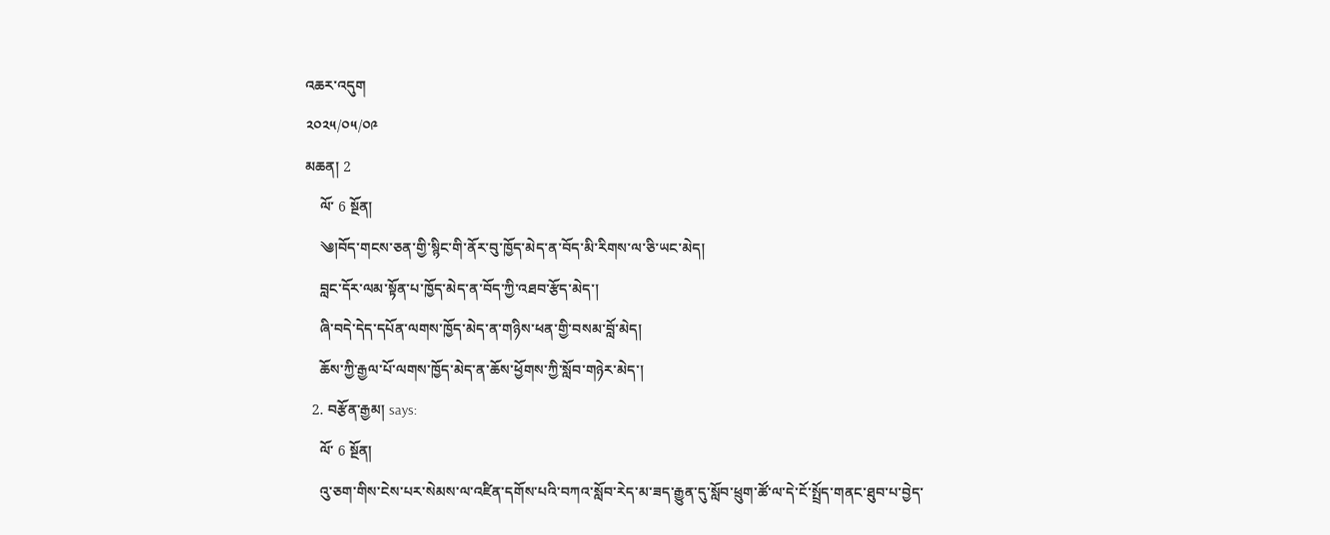འཆར་འདུག
༢༠༢༥/༠༥/༠༩
མཆན། 2
    ལོ་ 6 སྔོན།
    ༄།བོད་གངས་ཅན་གྱི་སྙིང་གི་ནོར་བུ་ཁྱོད་མེད་ན་བོད་མི་རིགས་ལ་ཅི་ཡང་མེད།
    བླང་དོར་ལམ་སྟོན་པ་ཁྱོད་མེད་ན་བོད་ཀྱི་འཐབ་རྩོད་མེད་།
    ཞི་བདེ་དེད་དཔོན་ལགས་ཁྱོད་མེད་ན་གཉིས་ཕན་གྱི་བསམ་བློ་མེད།
    ཆོས་ཀྱི་རྒྱལ་པོ་ལགས་ཁྱོད་མེད་ན་ཆོས་ཕྱོགས་ཀྱི་སློབ་གཉེར་མེད་།
  2. བརྩོན་རྒྱམ། says:
    ལོ་ 6 སྔོན།
    འུ་ཅག་གིས་ངེས་པར་སེམས་ལ་འཛིན་དགོས་པའི་བཀའ་སློབ་རེད་མ་ཟད་རྒྱུན་དུ་སློབ་ཕྲུག་ཚོ་ལ་དེ་ངོ་སྤྲོད་གནང་ཐུབ་པ་བྱེད་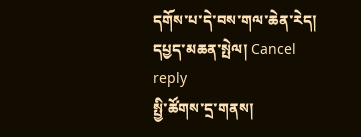དགོས་པ་དེ་བས་གལ་ཆེན་རེད།
དཔྱད་མཆན་སྤེལ། Cancel reply
སྤྱི་ཚོགས་དྲ་གནས།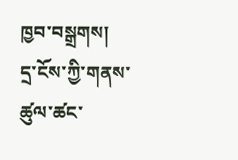ཁྱབ་བསྒྲགས།
དྲ་ངོས་ཀྱི་གནས་ཚུལ་ཚང་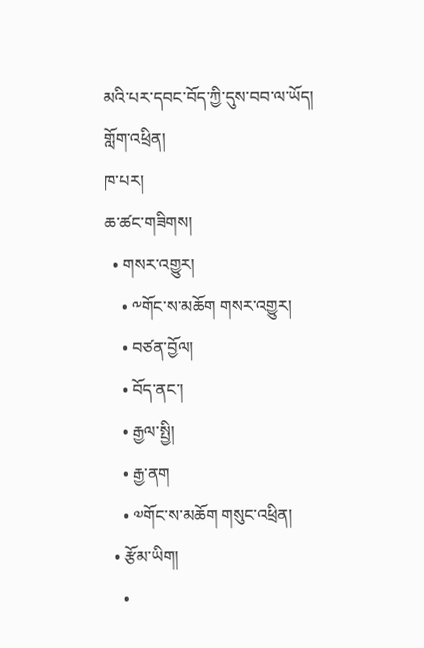མའི་པར་དབང་བོད་ཀྱི་དུས་བབ་ལ་ཡོད།
གློག་འཕྲིན།
ཁ་པར།
ཆ་ཚང་གཟིགས།
  • གསར་འགྱུར།
    • ༸གོང་ས་མཆོག གསར་འགྱུར།
    • བཙན་བྱོལ།
    • བོད་ནང་།
    • རྒྱལ་སྤྱི།
    • རྒྱ་ནག
    • ༧གོང་ས་མཆོག གསུང་འཕྲིན།
  • རྩོམ་ཡིག།
    •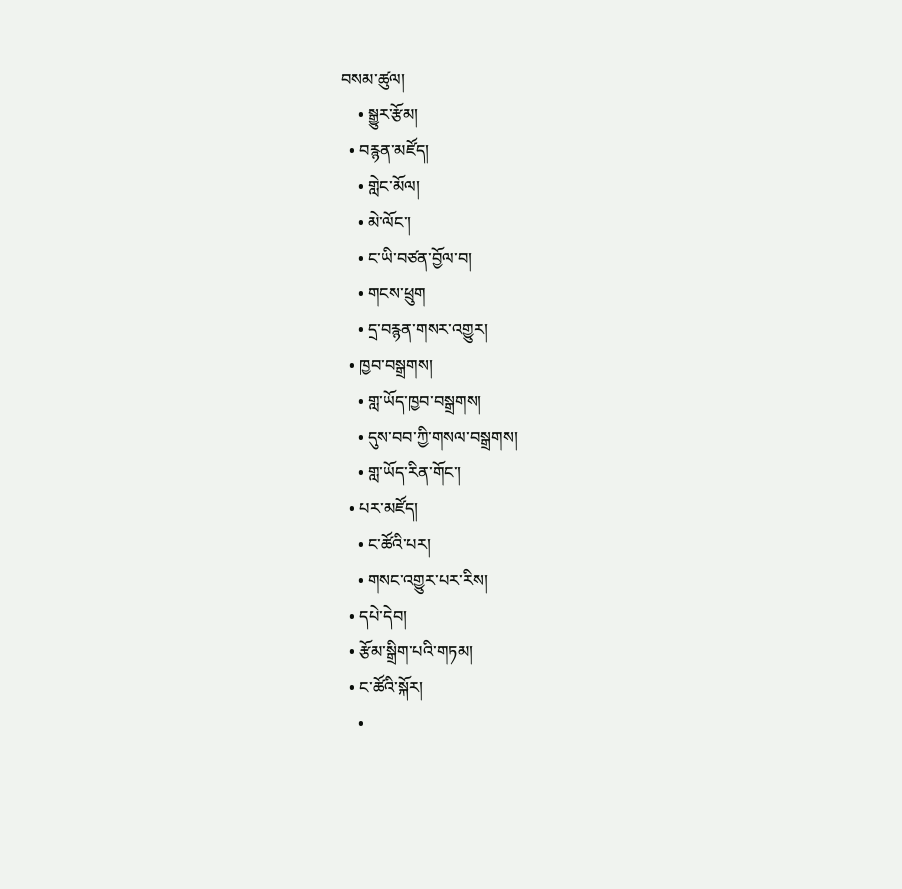བསམ་ཚུལ།
    • སྒྱུར་རྩོམ།
  • བརྙན་མཛོད།
    • གླེང་མོལ།
    • མེ་ལོང་།
    • ང་ཡི་བཙན་བྱོལ་བ།
    • གངས་ཕྲུག
    • དྲ་བརྙན་གསར་འགྱུར།
  • ཁྱབ་བསྒྲགས།
    • གླ་ཡོད་ཁྱབ་བསྒྲགས།
    • དུས་བབ་ཀྱི་གསལ་བསྒྲགས།
    • གླ་ཡོད་རིན་གོང་།
  • པར་མཛོད།
    • ང་ཚོའི་པར།
    • གསང་འགྱུར་པར་རིས།
  • དཔེ་དེབ།
  • རྩོམ་སྒྲིག་པའི་གཏམ།
  • ང་ཚོའི་སྐོར།
    •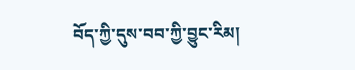བོད་ཀྱི་དུས་བབ་ཀྱི་བྱུང་རིམ།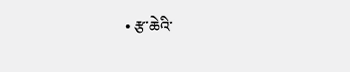• རྩ་ཆེའི་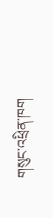གསུང་འཕྲིན་ཁག